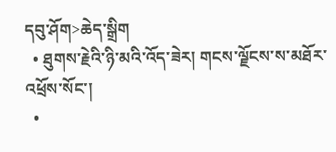དབུ་ཤོག>ཆེད་སྒྲིག
  • ཐུགས་རྗེའི་ཉི་མའི་འོད་ཟེར། གངས་ལྗོངས་ས་མཐོར་འཕྲོས་སོང་།
  •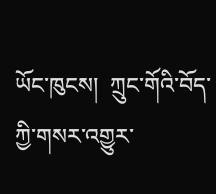ཡོང་ཁུངས།  ཀྲུང་གོའི་བོད་ཀྱི་གསར་འགྱུར་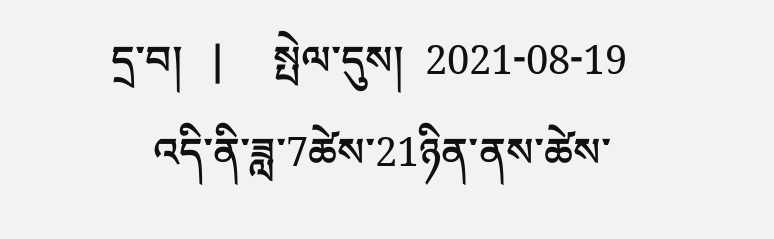དྲ་བ།   |     སྤེལ་དུས།  2021-08-19
    འདི་ནི་ཟླ་7ཚེས་21ཉིན་ནས་ཚེས་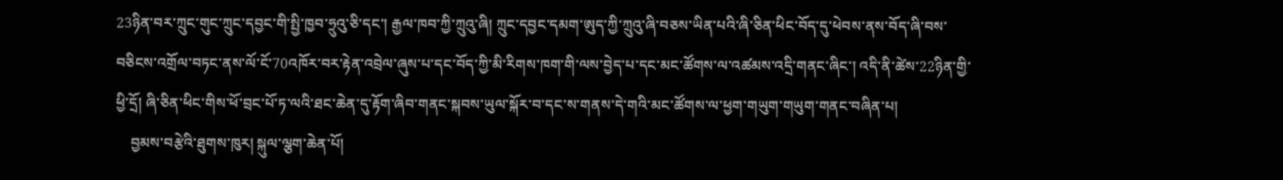23ཉིན་བར་ཀྲུང་གུང་ཀྲུང་དབྱང་གི་སྤྱི་ཁྱབ་ཧྲུའུ་ཅི་དང་། རྒྱལ་ཁབ་ཀྱི་ཀྲུའུ་ཞི། ཀྲུང་དབྱང་དམག་ཨུད་ཀྱི་ཀྲུའུ་ཞི་བཅས་ཡིན་པའི་ཞི་ཅིན་ཕིང་བོད་དུ་ཕེབས་ནས་བོད་ཞི་བས་བཅིངས་འགྲོལ་བཏང་ནས་ལོ་ངོ་70འཁོར་བར་རྟེན་འབྲེལ་ཞུས་པ་དང་བོད་ཀྱི་མི་རིགས་ཁག་གི་ལས་བྱེད་པ་དང་མང་ཚོགས་ལ་འཚམས་འདྲི་གནང་ཞིང་། འདི་ནི་ཚེས་22ཉིན་གྱི་ཕྱི་དྲོ། ཞི་ཅིན་ཕིང་གིས་ཕོ་བྲང་པོ་ཏ་ལའི་ཐང་ཆེན་དུ་རྟོག་ཞིབ་གནང་སྐབས་ཡུལ་སྐོར་བ་དང་ས་གནས་དེ་གའི་མང་ཚོགས་ལ་ཕྱག་གཡུག་གཡུག་གནང་བཞིན་པ།
    བྱམས་བརྩེའི་ཐུགས་ཁུར། སྐུལ་ལྕག་ཆེན་པོ།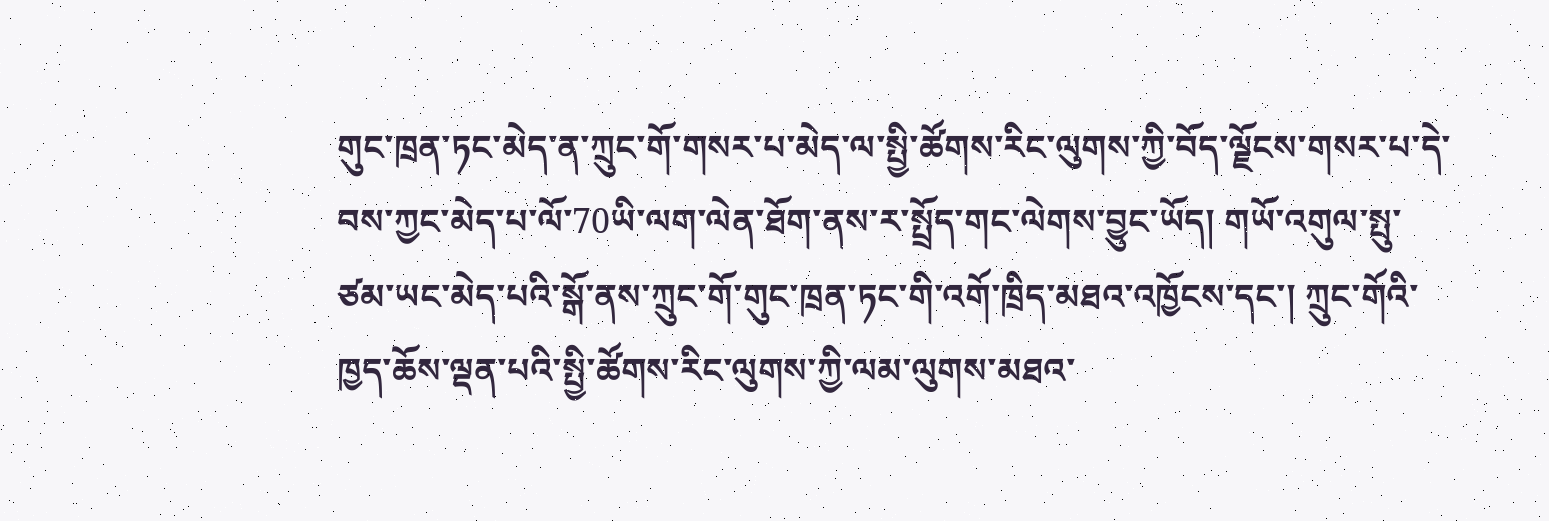གུང་ཁྲན་ཏང་མེད་ན་ཀྲུང་གོ་གསར་པ་མེད་ལ་སྤྱི་ཚོགས་རིང་ལུགས་ཀྱི་བོད་ལྗོངས་གསར་པ་དེ་བས་ཀྱང་མེད་པ་ལོ་70ཡི་ལག་ལེན་ཐོག་ནས་ར་སྤྲོད་གང་ལེགས་བྱུང་ཡོད། གཡོ་འགུལ་སྤུ་ཙམ་ཡང་མེད་པའི་སྒོ་ནས་ཀྲུང་གོ་གུང་ཁྲན་ཏང་གི་འགོ་ཁྲིད་མཐའ་འཁྱོངས་དང་། ཀྲུང་གོའི་ཁྱད་ཆོས་ལྡན་པའི་སྤྱི་ཚོགས་རིང་ལུགས་ཀྱི་ལམ་ལུགས་མཐའ་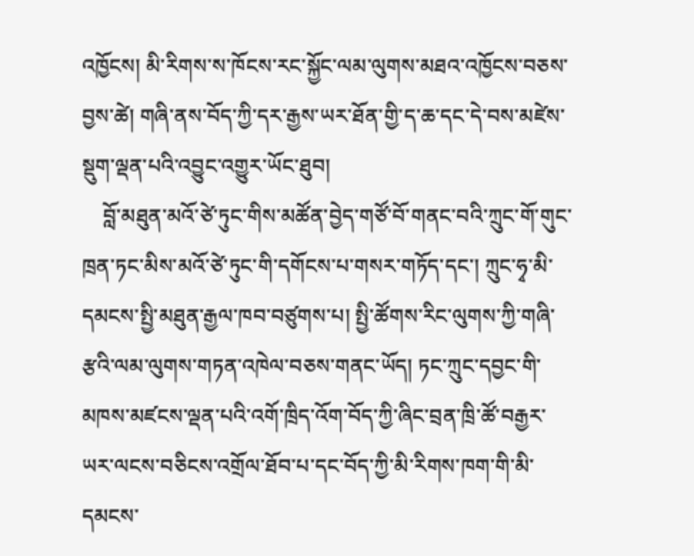འཁྱོངས། མི་རིགས་ས་ཁོངས་རང་སྐྱོང་ལམ་ལུགས་མཐའ་འཁྱོངས་བཅས་བྱས་ཚེ། གཞི་ནས་བོད་ཀྱི་དར་རྒྱས་ཡར་ཐོན་གྱི་ད་ཆ་དང་དེ་བས་མཛེས་སྡུག་ལྡན་པའི་འབྱུང་འགྱུར་ཡོང་ཐུབ།
    བློ་མཐུན་མའོ་ཙེ་ཏུང་གིས་མཚོན་བྱེད་གཙོ་བོ་གནང་བའི་ཀྲུང་གོ་གུང་ཁྲན་ཏང་མིས་མའོ་ཙེ་ཏུང་གི་དགོངས་པ་གསར་གཏོད་དང་། ཀྲུང་ཧྭ་མི་དམངས་སྤྱི་མཐུན་རྒྱལ་ཁབ་བཙུགས་པ། སྤྱི་ཚོགས་རིང་ལུགས་ཀྱི་གཞི་རྩའི་ལམ་ལུགས་གཏན་འཁེལ་བཅས་གནང་ཡོད། ཏང་ཀྲུང་དབྱང་གི་མཁས་མཛངས་ལྡན་པའི་འགོ་ཁྲིད་འོག་བོད་ཀྱི་ཞིང་བྲན་ཁྲི་ཚོ་བརྒྱར་ཡར་ལངས་བཅིངས་འགྲོལ་ཐོབ་པ་དང་བོད་ཀྱི་མི་རིགས་ཁག་གི་མི་དམངས་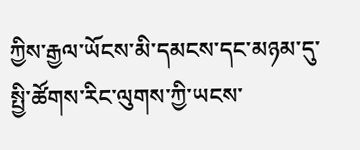ཀྱིས་རྒྱལ་ཡོངས་མི་དམངས་དང་མཉམ་དུ་སྤྱི་ཚོགས་རིང་ལུགས་ཀྱི་ཡངས་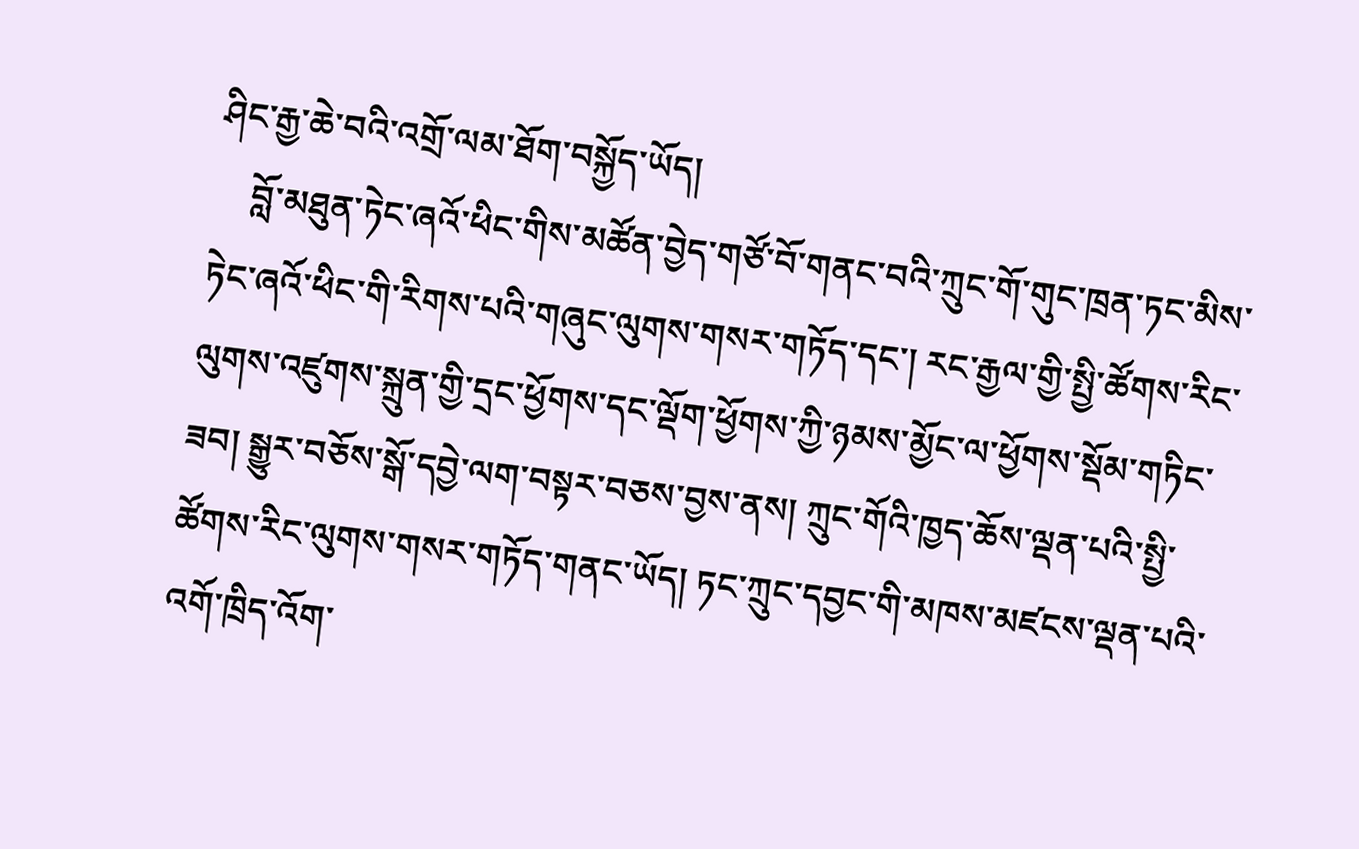ཤིང་རྒྱ་ཆེ་བའི་འགྲོ་ལམ་ཐོག་བསྐྱོད་ཡོད།
    བློ་མཐུན་ཏེང་ཞའོ་ཕིང་གིས་མཚོན་བྱེད་གཙོ་བོ་གནང་བའི་ཀྲུང་གོ་གུང་ཁྲན་ཏང་མིས་ཏེང་ཞའོ་ཕིང་གི་རིགས་པའི་གཞུང་ལུགས་གསར་གཏོད་དང་། རང་རྒྱལ་གྱི་སྤྱི་ཚོགས་རིང་ལུགས་འཛུགས་སྐྲུན་གྱི་དྲང་ཕྱོགས་དང་ལྡོག་ཕྱོགས་ཀྱི་ཉམས་མྱོང་ལ་ཕྱོགས་སྡོམ་གཏིང་ཟབ། སྒྱུར་བཅོས་སྒོ་དབྱེ་ལག་བསྟར་བཅས་བྱས་ནས། ཀྲུང་གོའི་ཁྱད་ཆོས་ལྡན་པའི་སྤྱི་ཚོགས་རིང་ལུགས་གསར་གཏོད་གནང་ཡོད། ཏང་ཀྲུང་དབྱང་གི་མཁས་མཛངས་ལྡན་པའི་འགོ་ཁྲིད་འོག་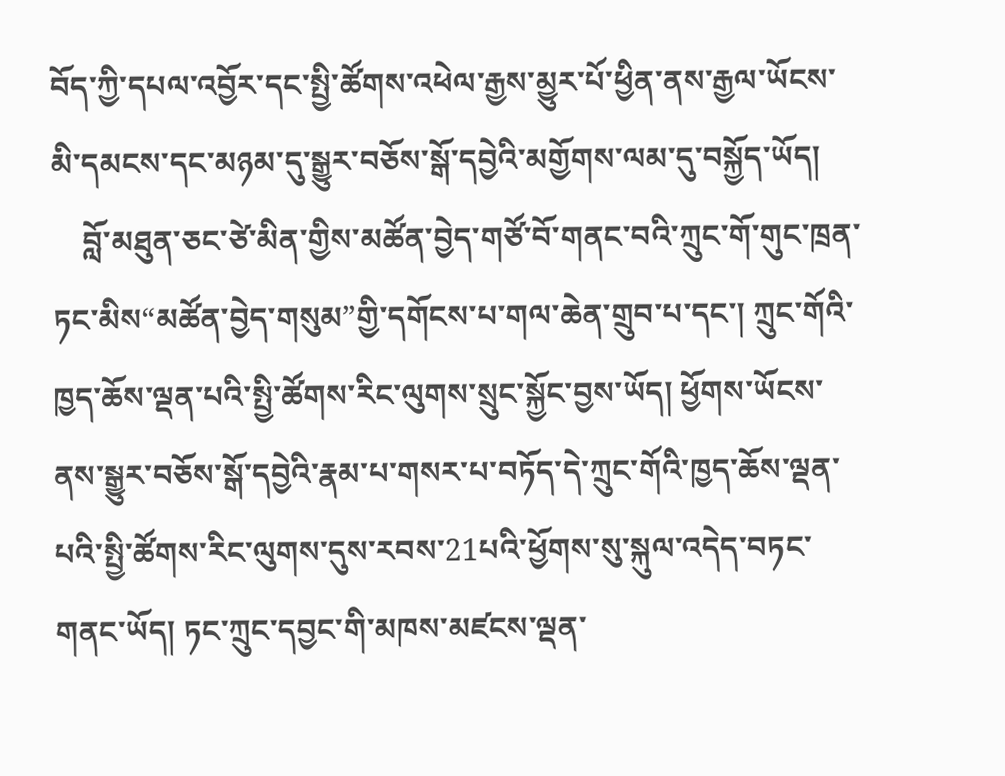བོད་ཀྱི་དཔལ་འབྱོར་དང་སྤྱི་ཚོགས་འཕེལ་རྒྱས་མྱུར་པོ་ཕྱིན་ནས་རྒྱལ་ཡོངས་མི་དམངས་དང་མཉམ་དུ་སྒྱུར་བཅོས་སྒོ་དབྱེའི་མགྱོགས་ལམ་དུ་བསྐྱོད་ཡོད།
    བློ་མཐུན་ཅང་ཙེ་མིན་གྱིས་མཚོན་བྱེད་གཙོ་བོ་གནང་བའི་ཀྲུང་གོ་གུང་ཁྲན་ཏང་མིས“མཚོན་བྱེད་གསུམ”གྱི་དགོངས་པ་གལ་ཆེན་གྲུབ་པ་དང་། ཀྲུང་གོའི་ཁྱད་ཆོས་ལྡན་པའི་སྤྱི་ཚོགས་རིང་ལུགས་སྲུང་སྐྱོང་བྱས་ཡོད། ཕྱོགས་ཡོངས་ནས་སྒྱུར་བཅོས་སྒོ་དབྱེའི་རྣམ་པ་གསར་པ་བཏོད་དེ་ཀྲུང་གོའི་ཁྱད་ཆོས་ལྡན་པའི་སྤྱི་ཚོགས་རིང་ལུགས་དུས་རབས་21པའི་ཕྱོགས་སུ་སྐུལ་འདེད་བཏང་གནང་ཡོད། ཏང་ཀྲུང་དབྱང་གི་མཁས་མཛངས་ལྡན་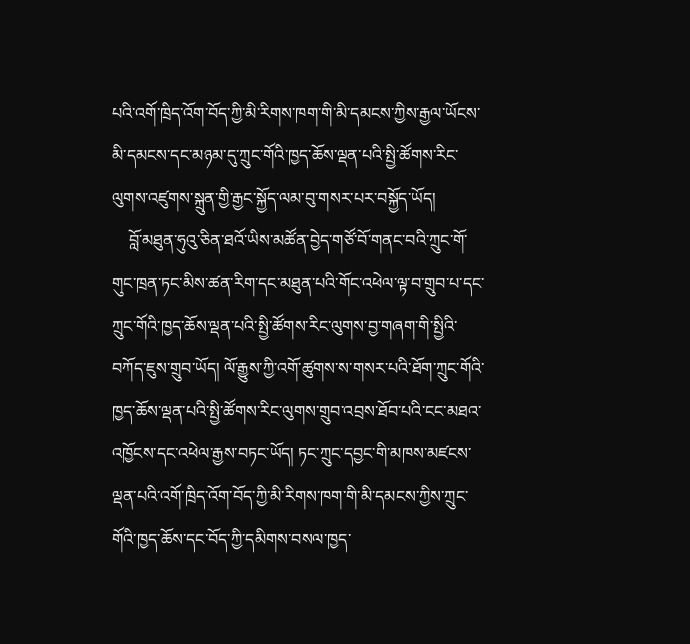པའི་འགོ་ཁྲིད་འོག་བོད་ཀྱི་མི་རིགས་ཁག་གི་མི་དམངས་ཀྱིས་རྒྱལ་ཡོངས་མི་དམངས་དང་མཉམ་དུ་ཀྲུང་གོའི་ཁྱད་ཆོས་ལྡན་པའི་སྤྱི་ཚོགས་རིང་ལུགས་འཛུགས་སྐྲུན་གྱི་རྒྱང་སྐྱོད་ལམ་བུ་གསར་པར་བསྐྱོད་ཡོད།
    བློ་མཐུན་ཧུའུ་ཅིན་ཐའོ་ཡིས་མཚོན་བྱེད་གཙོ་བོ་གནང་བའི་ཀྲུང་གོ་གུང་ཁྲན་ཏང་མིས་ཚན་རིག་དང་མཐུན་པའི་གོང་འཕེལ་ལྟ་བ་གྲུབ་པ་དང་ཀྲུང་གོའི་ཁྱད་ཆོས་ལྡན་པའི་སྤྱི་ཚོགས་རིང་ལུགས་བྱ་གཞག་གི་སྤྱིའི་བཀོད་ཇུས་གྲུབ་ཡོད། ལོ་རྒྱུས་ཀྱི་འགོ་ཚུགས་ས་གསར་པའི་ཐོག་ཀྲུང་གོའི་ཁྱད་ཆོས་ལྡན་པའི་སྤྱི་ཚོགས་རིང་ལུགས་གྲུབ་འབྲས་ཐོབ་པའི་ངང་མཐའ་འཁྱོངས་དང་འཕེལ་རྒྱས་བཏང་ཡོད། ཏང་ཀྲུང་དབྱང་གི་མཁས་མཛངས་ལྡན་པའི་འགོ་ཁྲིད་འོག་བོད་ཀྱི་མི་རིགས་ཁག་གི་མི་དམངས་ཀྱིས་ཀྲུང་གོའི་ཁྱད་ཆོས་དང་བོད་ཀྱི་དམིགས་བསལ་ཁྱད་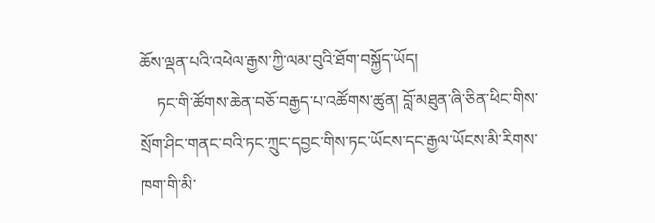ཆོས་ལྡན་པའི་འཕེལ་རྒྱས་ཀྱི་ལམ་བུའི་ཐོག་བསྐྱོད་ཡོད།
    ཏང་གི་ཚོགས་ཆེན་བཅོ་བརྒྱད་པ་འཚོགས་ཚུན། བློ་མཐུན་ཞི་ཅིན་ཕིང་གིས་སྲོག་ཤིང་གནང་བའི་ཏང་ཀྲུང་དབྱང་གིས་ཏང་ཡོངས་དང་རྒྱལ་ཡོངས་མི་རིགས་ཁག་གི་མི་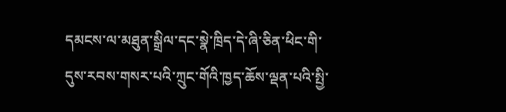དམངས་ལ་མཐུན་སྒྲིལ་དང་སྣེ་ཁྲིད་དེ་ཞི་ཅིན་ཕིང་གི་དུས་རབས་གསར་པའི་ཀྲུང་གོའི་ཁྱད་ཆོས་ལྡན་པའི་སྤྱི་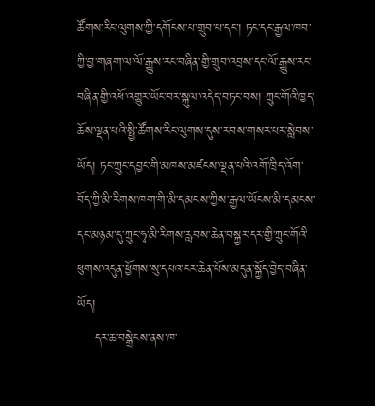ཚོགས་རིང་ལུགས་ཀྱི་དགོངས་པ་གྲུབ་པ་དང་། ཏང་དང་རྒྱལ་ཁབ་ཀྱི་བྱ་གཞག་ལ་ལོ་རྒྱུས་རང་བཞིན་གྱི་གྲུབ་འབྲས་དང་ལོ་རྒྱུས་རང་བཞིན་གྱི་འཕོ་འགྱུར་ཡོང་བར་སྐུལ་འདེད་བཏང་བས། ཀྲུང་གོའི་ཁྱད་ཆོས་ལྡན་པའི་སྤྱི་ཚོགས་རིང་ལུགས་དུས་རབས་གསར་པར་སླེབས་ཡོད། ཏང་ཀྲུང་དབྱང་གི་མཁས་མཛངས་ལྡན་པའི་འགོ་ཁྲིད་འོག་བོད་ཀྱི་མི་རིགས་ཁག་གི་མི་དམངས་ཀྱིས་རྒྱལ་ཡོངས་མི་དམངས་དང་མཉམ་དུ་ཀྲུང་ཧྭ་མི་རིགས་རླབས་ཆེན་བསྐྱར་དར་གྱི་ཀྲུང་གོའི་ཕུགས་འདུན་ཕྱོགས་སུ་དཔའ་ངར་ཆེན་པོས་མདུན་སྐྱོད་བྱེད་བཞིན་ཡོད།
    དར་ཆ་བསྒྲེངས་ནས་ཁ་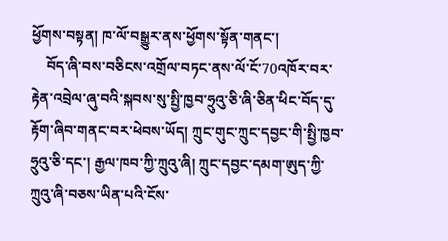ཕྱོགས་བསྟན། ཁ་ལོ་བསྒྱུར་ནས་ཕྱོགས་སྟོན་གནང་།
    བོད་ཞི་བས་བཅིངས་འགྲོལ་བཏང་ནས་ལོ་ངོ་70འཁོར་བར་རྟེན་འབྲེལ་ཞུ་བའི་སྐབས་སུ་སྤྱི་ཁྱབ་ཧྲུའུ་ཅི་ཞི་ཅིན་ཕིང་བོད་དུ་རྟོག་ཞིབ་གནང་བར་ཕེབས་ཡོད། ཀྲུང་གུང་ཀྲུང་དབྱང་གི་སྤྱི་ཁྱབ་ཧྲུའུ་ཅི་དང་། རྒྱལ་ཁབ་ཀྱི་ཀྲུའུ་ཞི། ཀྲུང་དབྱང་དམག་ཨུད་ཀྱི་ཀྲུའུ་ཞི་བཅས་ཡིན་པའི་ངོས་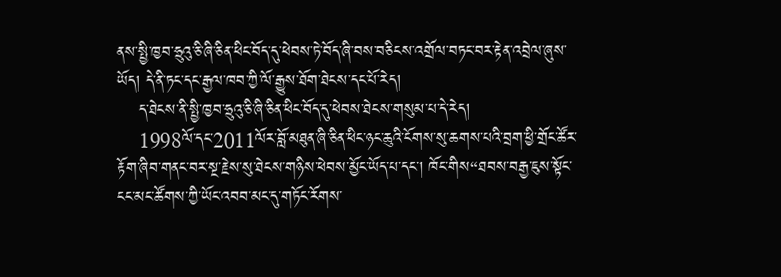ནས་སྤྱི་ཁྱབ་ཧྲུའུ་ཅི་ཞི་ཅིན་ཕིང་བོད་དུ་ཕེབས་ཏེ་བོད་ཞི་བས་བཅིངས་འགྲོལ་བཏང་བར་རྟེན་འབྲེལ་ཞུས་ཡོད། དེ་ནི་ཏང་དང་རྒྱལ་ཁབ་ཀྱི་ལོ་རྒྱུས་ཐོག་ཐེངས་དང་པོ་རེད།
    ད་ཐེངས་ནི་སྤྱི་ཁྱབ་ཧྲུའུ་ཅི་ཞི་ཅིན་ཕིང་བོད་དུ་ཕེབས་ཐེངས་གསུམ་པ་དེ་རེད།
    1998ལོ་དང་2011ལོར་བློ་མཐུན་ཞི་ཅིན་ཕིང་ཉང་ཆུའི་ངོགས་སུ་ཆགས་པའི་བྲག་ཕྱི་གྲོང་ཚོར་རྟོག་ཞིབ་གནང་བར་སྔ་རྗེས་སུ་ཐེངས་གཉིས་ཕེབས་མྱོང་ཡོད་པ་དང་། ཁོང་གིས“ཐབས་བརྒྱ་ཇུས་སྟོང་ངང་མང་ཚོགས་ཀྱི་ཡོང་འབབ་མང་དུ་གཏོང་རོགས་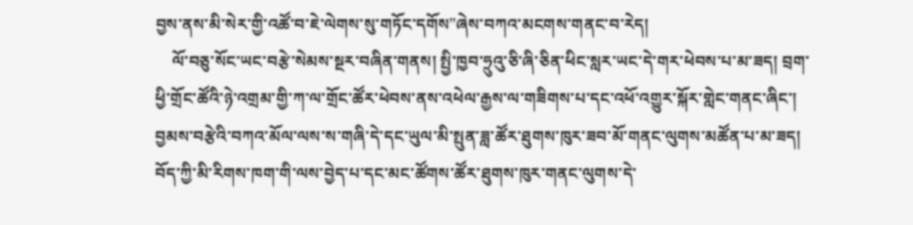བྱས་ནས་མི་སེར་གྱི་འཚོ་བ་ཇེ་ལེགས་སུ་གཏོང་དགོས”ཞེས་བཀའ་མངགས་གནང་བ་རེད།
    ལོ་བཅུ་སོང་ཡང་བརྩེ་སེམས་སྔར་བཞིན་གནས། སྤྱི་ཁྱབ་ཧྲུའུ་ཅི་ཞི་ཅིན་ཕིང་སླར་ཡང་དེ་གར་ཕེབས་པ་མ་ཟད། བྲག་ཕྱི་གྲོང་ཚོའི་ཉེ་འགྲམ་གྱི་ཀ་ལ་གྲོང་ཚོར་ཕེབས་ནས་འཕེལ་རྒྱས་ལ་གཟིགས་པ་དང་འཕོ་འགྱུར་སྐོར་གླེང་གནང་ཞིང་། བྱམས་བརྩེའི་བཀའ་མོལ་ལས་ས་གཞི་དེ་དང་ཡུལ་མི་སྤུན་ཟླ་ཚོར་ཐུགས་ཁུར་ཟབ་མོ་གནང་ལུགས་མཚོན་པ་མ་ཟད། བོད་ཀྱི་མི་རིགས་ཁག་གི་ལས་བྱེད་པ་དང་མང་ཚོགས་ཚོར་ཐུགས་ཁུར་གནང་ལུགས་དེ་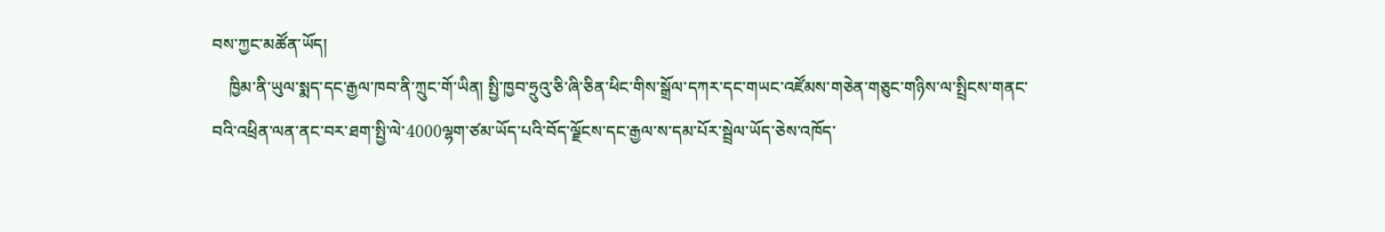བས་ཀྱང་མཚོན་ཡོད།
    ཁྱིམ་ནི་ཡུལ་སྨད་དང་རྒྱལ་ཁབ་ནི་ཀྲུང་གོ་ཡིན། སྤྱི་ཁྱབ་ཧྲུའུ་ཅི་ཞི་ཅིན་ཕིང་གིས་སྒྲོལ་དཀར་དང་གཡང་འཛོམས་གཅེན་གཅུང་གཉིས་ལ་སྤྲིངས་གནང་བའི་འཕྲིན་ལན་ནང་བར་ཐག་སྤྱི་ལེ་4000ལྷག་ཙམ་ཡོད་པའི་བོད་ལྗོངས་དང་རྒྱལ་ས་དམ་པོར་སྦྲེལ་ཡོད་ཅེས་འཁོད་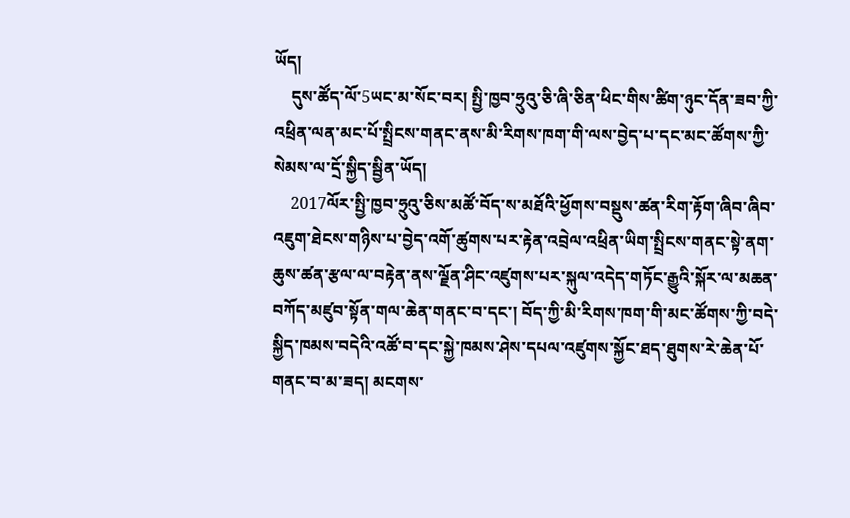ཡོད།
    དུས་ཚོད་ལོ་5ཡང་མ་སོང་བར། སྤྱི་ཁྱབ་ཧྲུའུ་ཅི་ཞི་ཅིན་ཕིང་གིས་ཚིག་ཉུང་དོན་ཟབ་ཀྱི་འཕྲིན་ལན་མང་པོ་སྤྲིངས་གནང་ནས་མི་རིགས་ཁག་གི་ལས་བྱེད་པ་དང་མང་ཚོགས་ཀྱི་སེམས་ལ་དྲོ་སྐྱིད་སྦྱིན་ཡོད།
    2017ལོར་སྤྱི་ཁྱབ་ཧྲུའུ་ཅིས་མཚོ་བོད་ས་མཐོའི་ཕྱོགས་བསྡུས་ཚན་རིག་རྟོག་ཞིབ་ཞིབ་འཇུག་ཐེངས་གཉིས་པ་བྱེད་འགོ་ཚུགས་པར་རྟེན་འབྲེལ་འཕྲིན་ཡིག་སྤྲིངས་གནང་སྟེ་ནག་ཆུས་ཚན་རྩལ་ལ་བརྟེན་ནས་ལྗོན་ཤིང་འཛུགས་པར་སྐུལ་འདེད་གཏོང་རྒྱུའི་སྐོར་ལ་མཆན་བཀོད་མཛུབ་སྟོན་གལ་ཆེན་གནང་བ་དང་། བོད་ཀྱི་མི་རིགས་ཁག་གི་མང་ཚོགས་ཀྱི་བདེ་སྐྱིད་ཁམས་བདེའི་འཚོ་བ་དང་སྐྱེ་ཁམས་ཤེས་དཔལ་འཛུགས་སྐྱོང་ཐད་ཐུགས་རེ་ཆེན་པོ་གནང་བ་མ་ཟད། མངགས་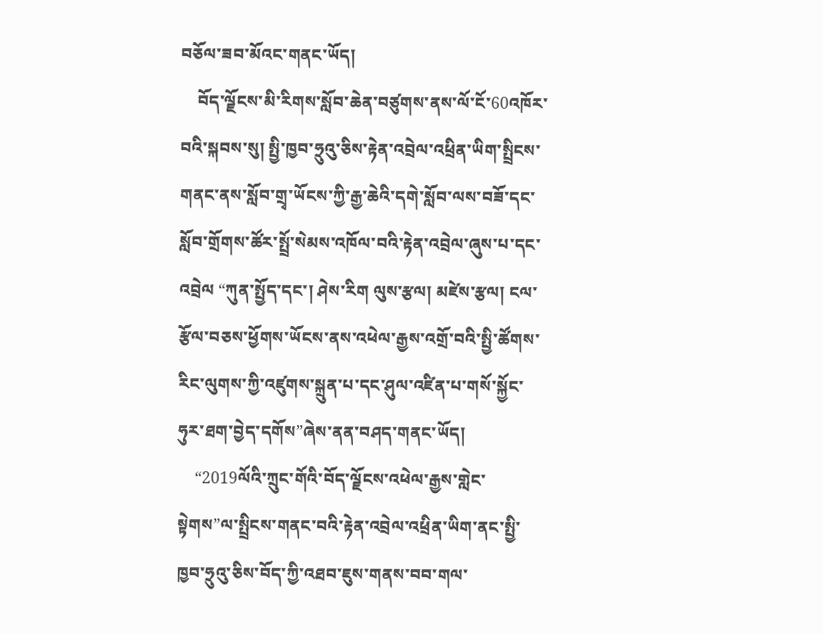བཅོལ་ཟབ་མོའང་གནང་ཡོད།
    བོད་ལྗོངས་མི་རིགས་སློབ་ཆེན་བཙུགས་ནས་ལོ་ངོ་60འཁོར་བའི་སྐབས་སུ། སྤྱི་ཁྱབ་ཧྲུའུ་ཅིས་རྟེན་འབྲེལ་འཕྲིན་ཡིག་སྤྲིངས་གནང་ནས་སློབ་གྲྭ་ཡོངས་ཀྱི་རྒྱ་ཆེའི་དགེ་སློབ་ལས་བཟོ་དང་སློབ་གྲོགས་ཚོར་སྤྲོ་སེམས་འཁོལ་བའི་རྟེན་འབྲེལ་ཞུས་པ་དང་འབྲེལ “ཀུན་སྤྱོད་དང་། ཤེས་རིག ལུས་རྩལ། མཛེས་རྩལ། ངལ་རྩོལ་བཅས་ཕྱོགས་ཡོངས་ནས་འཕེལ་རྒྱས་འགྲོ་བའི་སྤྱི་ཚོགས་རིང་ལུགས་ཀྱི་འཛུགས་སྐྲུན་པ་དང་ཤུལ་འཛིན་པ་གསོ་སྐྱོང་ཧུར་ཐག་བྱེད་དགོས”ཞེས་ནན་བཤད་གནང་ཡོད།
    “2019ལོའི་ཀྲུང་གོའི་བོད་ལྗོངས་འཕེལ་རྒྱས་གླེང་སྟེགས”ལ་སྤྲིངས་གནང་བའི་རྟེན་འབྲེལ་འཕྲིན་ཡིག་ནང་སྤྱི་ཁྱབ་ཧྲུའུ་ཅིས་བོད་ཀྱི་འཐབ་ཇུས་གནས་བབ་གལ་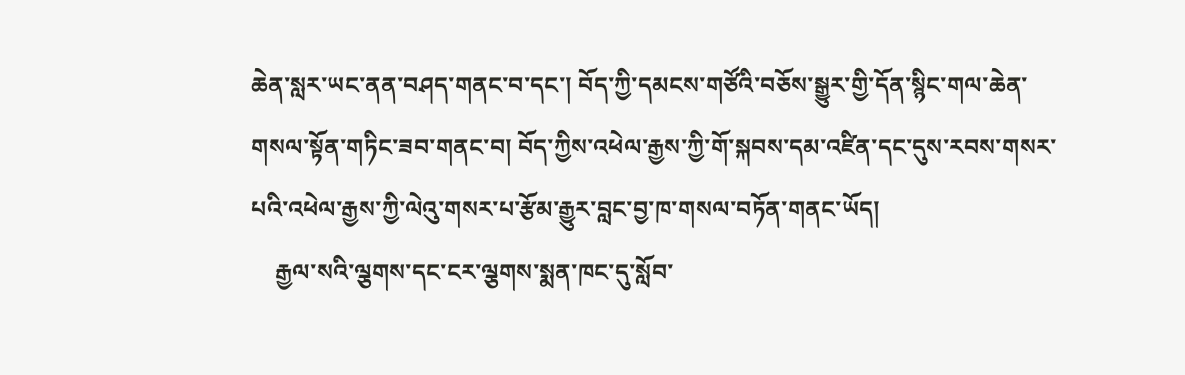ཆེན་སླར་ཡང་ནན་བཤད་གནང་བ་དང་། བོད་ཀྱི་དམངས་གཙོའི་བཅོས་སྒྱུར་གྱི་དོན་སྙིང་གལ་ཆེན་གསལ་སྟོན་གཏིང་ཟབ་གནང་བ། བོད་ཀྱིས་འཕེལ་རྒྱས་ཀྱི་གོ་སྐབས་དམ་འཛིན་དང་དུས་རབས་གསར་པའི་འཕེལ་རྒྱས་ཀྱི་ལེའུ་གསར་པ་རྩོམ་རྒྱུར་བླང་བྱ་ཁ་གསལ་བཏོན་གནང་ཡོད།
    རྒྱལ་སའི་ལྕགས་དང་ངར་ལྕགས་སྨན་ཁང་དུ་སློབ་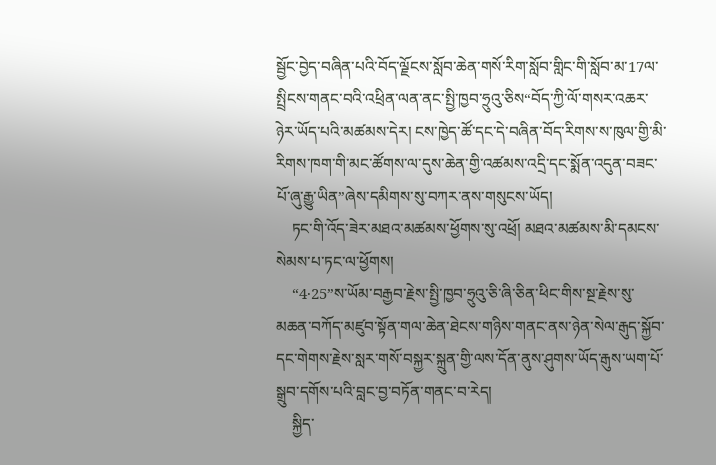སྦྱོང་བྱེད་བཞིན་པའི་བོད་ལྗོངས་སློབ་ཆེན་གསོ་རིག་སློབ་གླིང་གི་སློབ་མ་17ལ་སྤྲིངས་གནང་བའི་འཕྲིན་ལན་ནང་སྤྱི་ཁྱབ་ཧྲུའུ་ཅིས“བོད་ཀྱི་ལོ་གསར་འཆར་ཉེར་ཡོད་པའི་མཚམས་དེར། ངས་ཁྱེད་ཚོ་དང་དེ་བཞིན་བོད་རིགས་ས་ཁུལ་གྱི་མི་རིགས་ཁག་གི་མང་ཚོགས་ལ་དུས་ཆེན་གྱི་འཚམས་འདྲི་དང་སྨོན་འདུན་བཟང་པོ་ཞུ་རྒྱུ་ཡིན”ཞེས་དམིགས་སུ་བཀར་ནས་གསུངས་ཡོད།
    ཏང་གི་འོད་ཟེར་མཐའ་མཚམས་ཕྱོགས་སུ་འཕྲོ། མཐའ་མཚམས་མི་དམངས་སེམས་པ་ཏང་ལ་ཕྱོགས།
    “4·25”ས་ཡོམ་བརྒྱབ་རྗེས་སྤྱི་ཁྱབ་ཧྲུའུ་ཅི་ཞི་ཅིན་ཕིང་གིས་སྔ་རྗེས་སུ་མཆན་བཀོད་མཛུབ་སྟོན་གལ་ཆེན་ཐེངས་གཉིས་གནང་ནས་ཉེན་སེལ་རྒུད་སྐྱོབ་དང་གེགས་རྗེས་སླར་གསོ་བསྐྱར་སྐྲུན་གྱི་ལས་དོན་ནུས་ཤུགས་ཡོད་རྒུས་ཡག་པོ་སྒྲུབ་དགོས་པའི་བླང་བྱ་བཏོན་གནང་བ་རེད།
    སྐྱིད་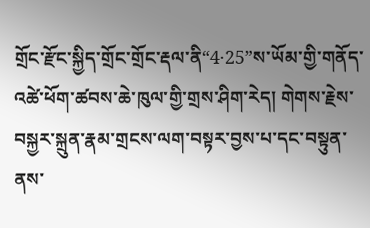གྲོང་རྫོང་སྐྱིད་གྲོང་གྲོང་རྡལ་ནི“4·25”ས་ཡོམ་གྱི་གནོད་འཚེ་ཕོག་ཚབས་ཆེ་ཁུལ་གྱི་གྲས་ཤིག་རེད། གེགས་རྗེས་བསྐྱར་སྐྲུན་རྣམ་གྲངས་ལག་བསྟར་བྱས་པ་དང་བསྟུན་ནས་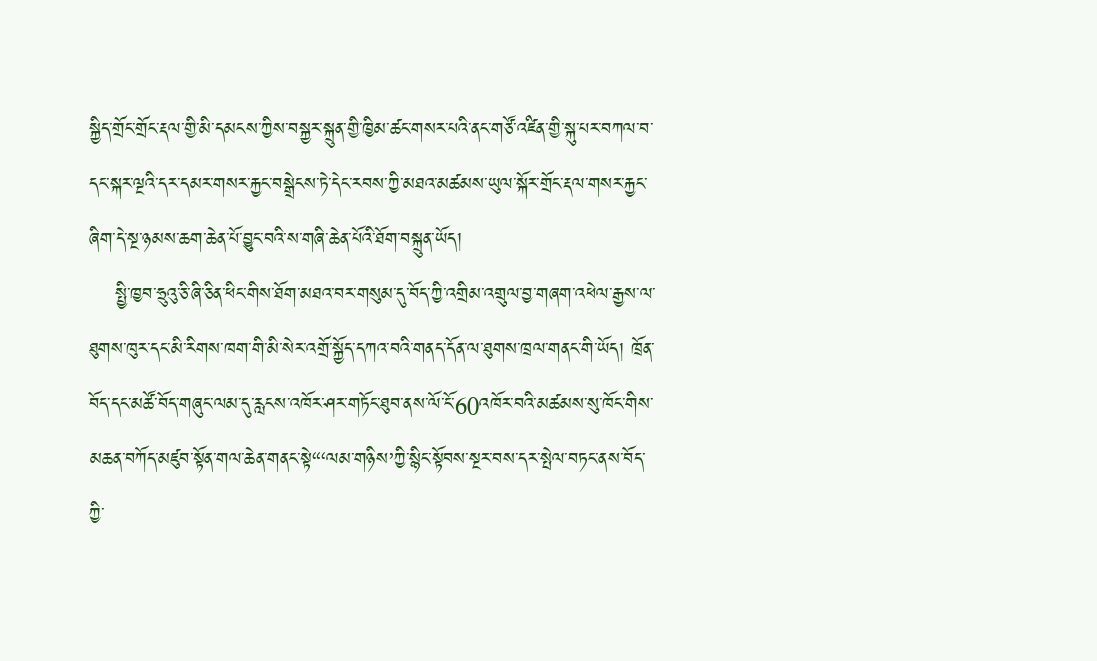སྐྱིད་གྲོང་གྲོང་རྡལ་གྱི་མི་དམངས་ཀྱིས་བསྐྱར་སྐྲུན་གྱི་ཁྱིམ་ཚང་གསར་པའི་ནང་གཙོ་འཛིན་གྱི་སྐུ་པར་བཀལ་བ་དང་སྐར་ལྔའི་དར་དམར་གསར་རྐྱང་བསྒྲེངས་ཏེ་དེང་རབས་ཀྱི་མཐའ་མཚམས་ཡུལ་སྐོར་གྲོང་རྡལ་གསར་རྐྱང་ཞིག་དེ་སྔ་ཉམས་ཆག་ཆེན་པོ་བྱུང་བའི་ས་གཞི་ཆེན་པོའི་ཐོག་བསྐྲུན་ཡོད།
    སྤྱི་ཁྱབ་ཧྲུའུ་ཅི་ཞི་ཅིན་ཕིང་གིས་ཐོག་མཐའ་བར་གསུམ་དུ་བོད་ཀྱི་འགྲིམ་འགྲུལ་བྱ་གཞག་འཕེལ་རྒྱས་ལ་ཐུགས་ཁུར་དང་མི་རིགས་ཁག་གི་མི་སེར་འགྲོ་སྐྱོད་དཀའ་བའི་གནད་དོན་ལ་ཐུགས་ཁྲལ་གནང་གི་ཡོད། ཁྲོན་བོད་དང་མཚོ་བོད་གཞུང་ལམ་དུ་རླངས་འཁོར་ཤར་གཏོང་ཐུབ་ནས་ལོ་ངོ་60འཁོར་བའི་མཚམས་སུ་ཁོང་གིས་མཆན་བཀོད་མཛུབ་སྟོན་གལ་ཆེན་གནང་སྟེ“‘ལམ་གཉིས’ཀྱི་སྙིང་སྟོབས་སྔར་བས་དར་སྤེལ་བཏང་ནས་བོད་ཀྱི་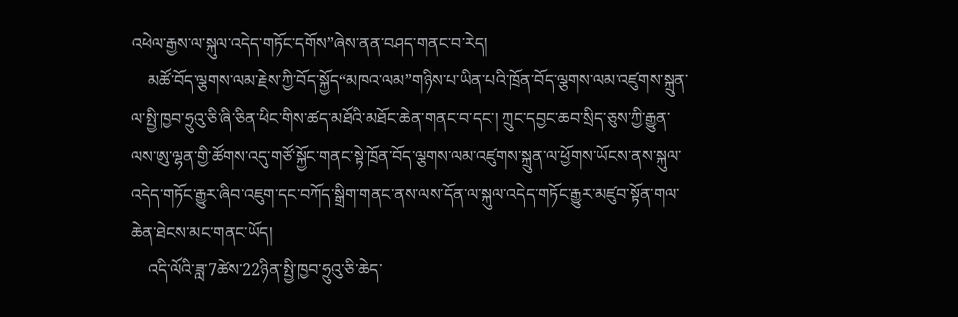འཕེལ་རྒྱས་ལ་སྐུལ་འདེད་གཏོང་དགོས”ཞེས་ནན་བཤད་གནང་བ་རེད།
    མཚོ་བོད་ལྕགས་ལམ་རྗེས་ཀྱི་བོད་སྐྱོད“མཁའ་ལམ”གཉིས་པ་ཡིན་པའི་ཁྲོན་བོད་ལྕགས་ལམ་འཛུགས་སྐྲུན་ལ་སྤྱི་ཁྱབ་ཧྲུའུ་ཅི་ཞི་ཅིན་ཕིང་གིས་ཚད་མཐོའི་མཐོང་ཆེན་གནང་བ་དང་། ཀྲུང་དབྱང་ཆབ་སྲིད་ཅུས་ཀྱི་རྒྱུན་ལས་ཨུ་ལྷན་གྱི་ཚོགས་འདུ་གཙོ་སྐྱོང་གནང་སྟེ་ཁྲོན་བོད་ལྕགས་ལམ་འཛུགས་སྐྲུན་ལ་ཕྱོགས་ཡོངས་ནས་སྐུལ་འདེད་གཏོང་རྒྱུར་ཞིབ་འཇུག་དང་བཀོད་སྒྲིག་གནང་ནས་ལས་དོན་ལ་སྐུལ་འདེད་གཏོང་རྒྱུར་མཛུབ་སྟོན་གལ་ཆེན་ཐེངས་མང་གནང་ཡོད།
    འདི་ལོའི་ཟླ་7ཚེས་22ཉིན་སྤྱི་ཁྱབ་ཧྲུའུ་ཅི་ཆེད་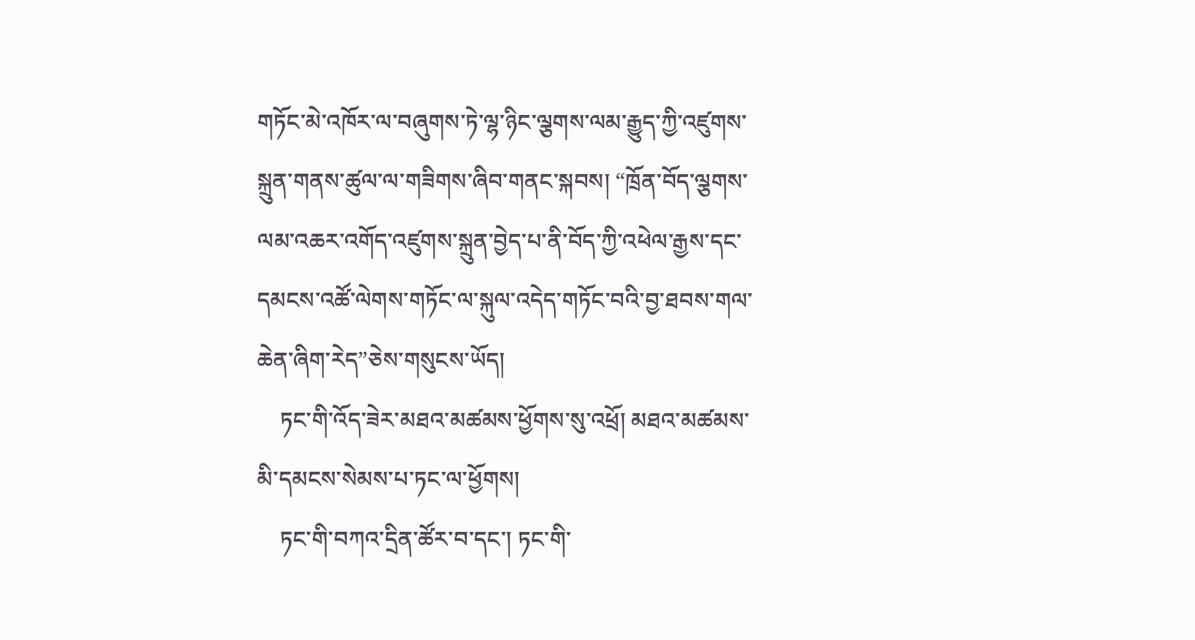གཏོང་མེ་འཁོར་ལ་བཞུགས་ཏེ་ལྷ་ཉིང་ལྕགས་ལམ་རྒྱུད་ཀྱི་འཛུགས་སྐྲུན་གནས་ཚུལ་ལ་གཟིགས་ཞིབ་གནང་སྐབས། “ཁྲོན་བོད་ལྕགས་ལམ་འཆར་འགོད་འཛུགས་སྐྲུན་བྱེད་པ་ནི་བོད་ཀྱི་འཕེལ་རྒྱས་དང་དམངས་འཚོ་ལེགས་གཏོང་ལ་སྐུལ་འདེད་གཏོང་བའི་བྱ་ཐབས་གལ་ཆེན་ཞིག་རེད”ཅེས་གསུངས་ཡོད།
    ཏང་གི་འོད་ཟེར་མཐའ་མཚམས་ཕྱོགས་སུ་འཕྲོ། མཐའ་མཚམས་མི་དམངས་སེམས་པ་ཏང་ལ་ཕྱོགས།
    ཏང་གི་བཀའ་དྲིན་ཚོར་བ་དང་། ཏང་གི་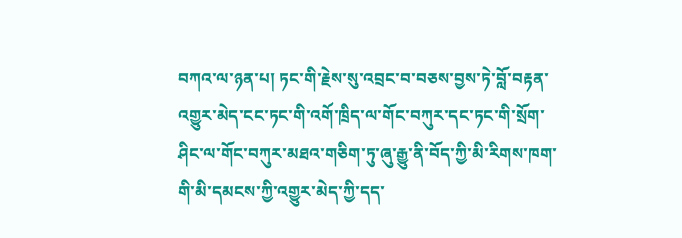བཀའ་ལ་ཉན་པ། ཏང་གི་རྗེས་སུ་འབྲང་བ་བཅས་བྱས་ཏེ་བློ་བརྟན་འགྱུར་མེད་ངང་ཏང་གི་འགོ་ཁྲིད་ལ་གོང་བཀུར་དང་ཏང་གི་སྲོག་ཤིང་ལ་གོང་བཀུར་མཐའ་གཅིག་ཏུ་ཞུ་རྒྱུ་ནི་བོད་ཀྱི་མི་རིགས་ཁག་གི་མི་དམངས་ཀྱི་འགྱུར་མེད་ཀྱི་དད་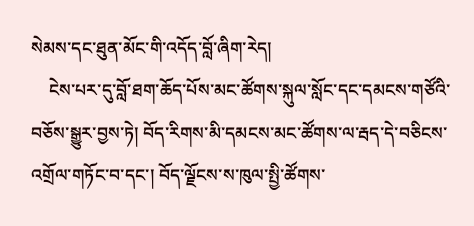སེམས་དང་ཐུན་མོང་གི་འདོད་བློ་ཞིག་རེད།
    ངེས་པར་དུ་བློ་ཐག་ཆོད་པོས་མང་ཚོགས་སྐུལ་སློང་དང་དམངས་གཙོའི་བཅོས་སྒྱུར་བྱས་ཏེ། བོད་རིགས་མི་དམངས་མང་ཚོགས་ལ་རྦད་དེ་བཅིངས་འགྲོལ་གཏོང་བ་དང་། བོད་ལྗོངས་ས་ཁུལ་སྤྱི་ཚོགས་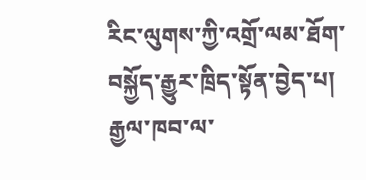རིང་ལུགས་ཀྱི་འགྲོ་ལམ་ཐོག་བསྐྱོད་རྒྱུར་ཁྲིད་སྟོན་བྱེད་པ། རྒྱལ་ཁབ་ལ་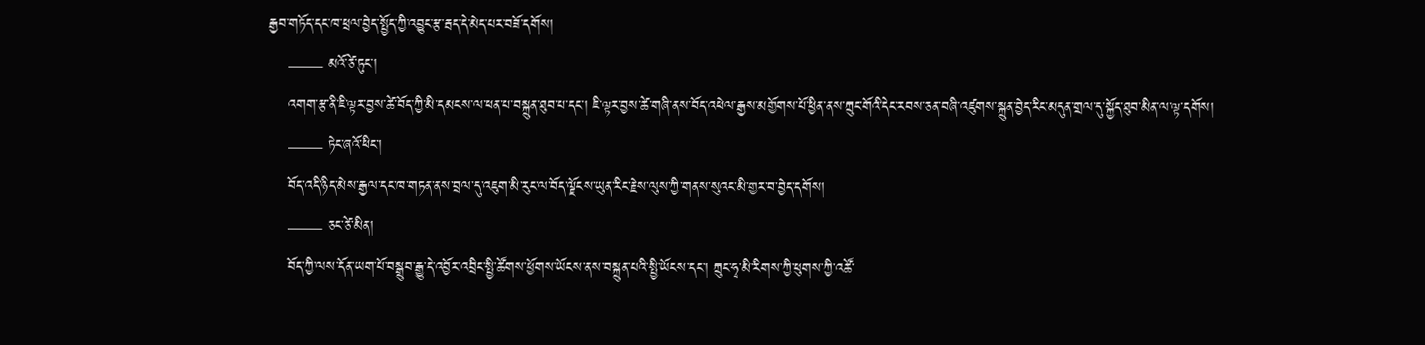རྒྱབ་གཏོད་དང་ཁ་ཕྲལ་བྱེད་སྤྱོད་ཀྱི་འབྱུང་རྩ་རྦད་དེ་མེད་པར་བཟོ་དགོས།
    —— མའོ་ཙེ་ཏུང་།
    འགག་རྩ་ནི་ཇི་ལྟར་བྱས་ཚེ་བོད་ཀྱི་མི་དམངས་ལ་ཕན་པ་བསྐྲུན་ཐུབ་པ་དང་། ཇི་ལྟར་བྱས་ཚེ་གཞི་ནས་བོད་འཕེལ་རྒྱས་མགྱོགས་པོ་ཕྱིན་ནས་ཀྲུང་གོའི་དེང་རབས་ཅན་བཞི་འཛུགས་སྐྲུན་བྱེད་རིང་མདུན་གྲལ་དུ་སྐྱོད་ཐུབ་མིན་ལ་ལྟ་དགོས།
    —— ཏེང་ཞའོ་ཕིང་།
    བོད་འདི་ཉིད་མེས་རྒྱལ་དང་ཁ་གཏན་ནས་བྲལ་དུ་འཇུག་མི་རུང་ལ་བོད་ལྗོངས་ཡུན་རིང་རྗེས་ལུས་ཀྱི་གནས་སུའང་མི་གྱར་བ་བྱེད་དགོས།
    —— ཅང་ཙེ་མིན།
    བོད་ཀྱི་ལས་དོན་ཡག་པོ་བསྒྲུབ་རྒྱུ་དེ་འབྱོར་འབྲིང་སྤྱི་ཚོགས་ཕྱོགས་ཡོངས་ནས་བསྐྲུན་པའི་སྤྱི་ཡོངས་དང་། ཀྲུང་ཧྭ་མི་རིགས་ཀྱི་ཕུགས་ཀྱི་འཚོ་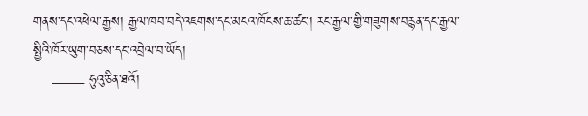གནས་དང་འཕེལ་རྒྱས། རྒྱལ་ཁབ་བདེ་འཇགས་དང་མངའ་ཁོངས་ཆ་ཚང་། རང་རྒྱལ་གྱི་གཟུགས་བརྙན་དང་རྒྱལ་སྤྱིའི་ཁོར་ཡུག་བཅས་དང་འབྲེལ་བ་ཡོད།
    —— ཧུའུ་ཅིན་ཐའོ།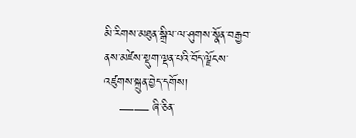མི་རིགས་མཐུན་སྒྲིལ་ལ་ཤུགས་སྣོན་བརྒྱབ་ནས་མཛེས་སྡུག་ལྡན་པའི་བོད་ལྗོངས་འཛུགས་སྐྲུན་བྱེད་དགོས།
    —— ཞི་ཅིན་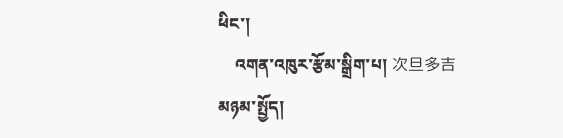ཕིང་།
    འགན་འཁུར་རྩོམ་སྒྲིག་པ། 次旦多吉
མཉམ་སྤྱོད།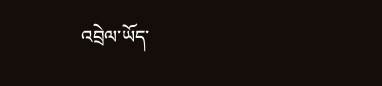འབྲེལ་ཡོད་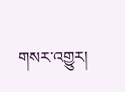གསར་འགྱུར།